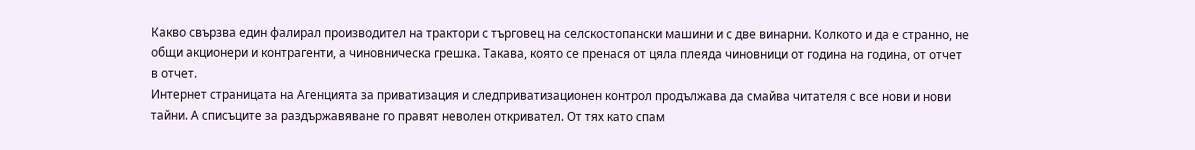Какво свързва един фалирал производител на трактори с търговец на селскостопански машини и с две винарни. Колкото и да е странно, не общи акционери и контрагенти, а чиновническа грешка. Такава, която се пренася от цяла плеяда чиновници от година на година, от отчет в отчет.
Интернет страницата на Агенцията за приватизация и следприватизационен контрол продължава да смайва читателя с все нови и нови тайни. А списъците за раздържавяване го правят неволен откривател. От тях като спам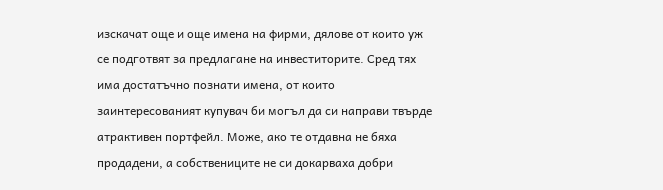изскачат още и още имена на фирми, дялове от които уж се подготвят за предлагане на инвеститорите. Сред тях има достатъчно познати имена, от които заинтересованият купувач би могъл да си направи твърде атрактивен портфейл. Може, ако те отдавна не бяха продадени, а собствениците не си докарваха добри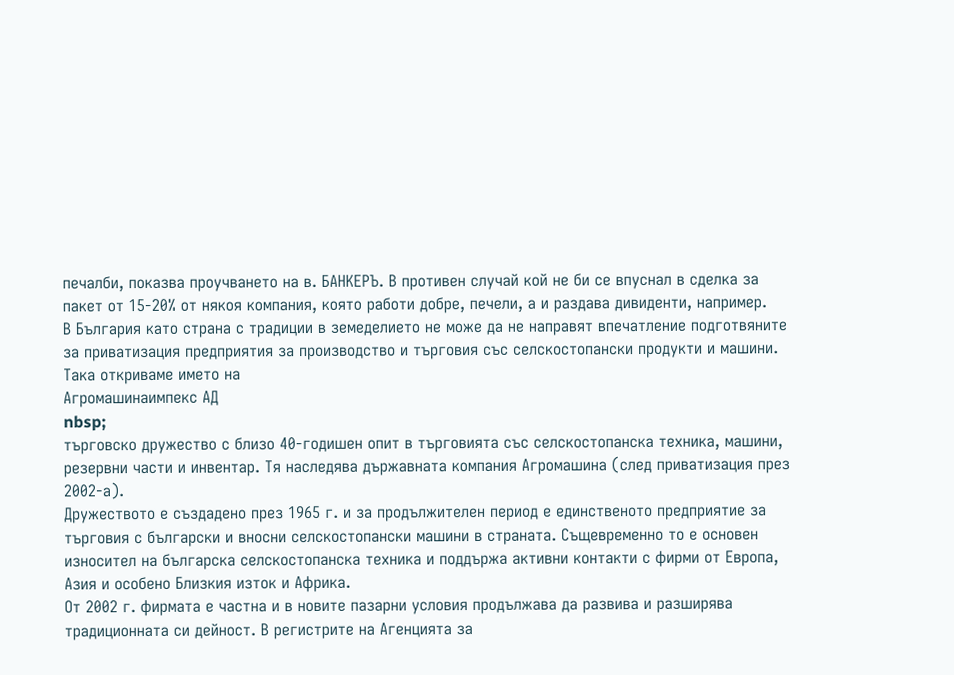печалби, показва проучването на в. БАНКЕРЪ. В противен случай кой не би се впуснал в сделка за пакет от 15-20% от някоя компания, която работи добре, печели, а и раздава дивиденти, например.
В България като страна с традиции в земеделието не може да не направят впечатление подготвяните за приватизация предприятия за производство и търговия със селскостопански продукти и машини.
Така откриваме името на
Агромашинаимпекс АД
nbsp;
търговско дружество с близо 40-годишен опит в търговията със селскостопанска техника, машини, резервни части и инвентар. Тя наследява държавната компания Агромашина (след приватизация през 2002-а).
Дружеството е създадено през 1965 г. и за продължителен период е единственото предприятие за търговия с български и вносни селскостопански машини в страната. Същевременно то е основен износител на българска селскостопанска техника и поддържа активни контакти с фирми от Европа, Азия и особено Близкия изток и Африка.
От 2002 г. фирмата е частна и в новите пазарни условия продължава да развива и разширява традиционната си дейност. В регистрите на Агенцията за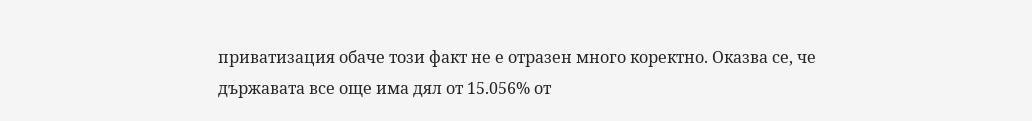приватизация обаче този факт не е отразен много коректно. Оказва се, че държавата все още има дял от 15.056% от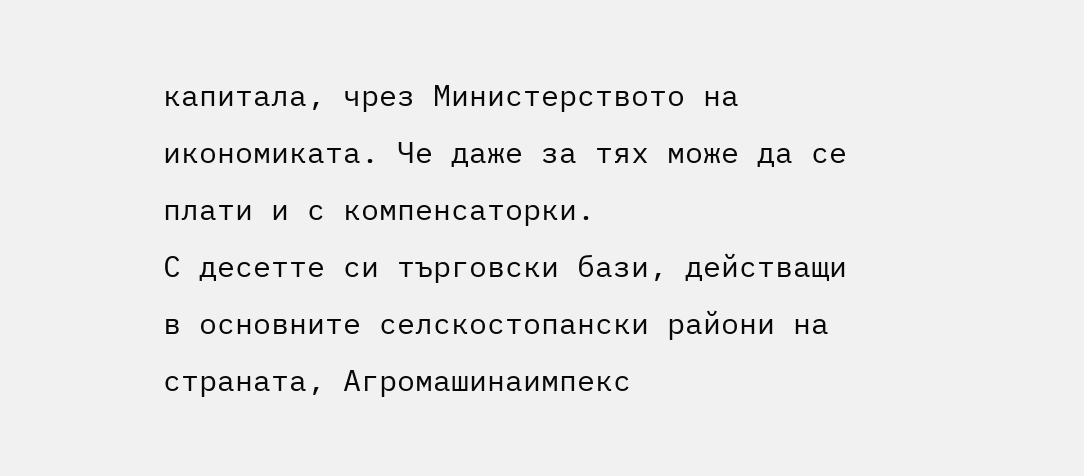капитала, чрез Министерството на икономиката. Че даже за тях може да се плати и с компенсаторки.
С десетте си търговски бази, действащи в основните селскостопански райони на страната, Агромашинаимпекс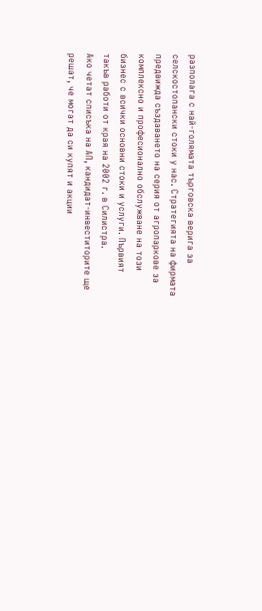разполага с най-голямата търговска верига за селскостопански стоки у нас. Стратегията на фирмата предвижда създаването на серия от агропаркове за комплексно и професионално обслужване на този бизнес с всички основни стоки и услуги. Първият такъв работи от края на 2002 г. в Силистра.
Ако четат списъка на АП, кандидат-инвеститорите ще решат, че могат да си купят и акции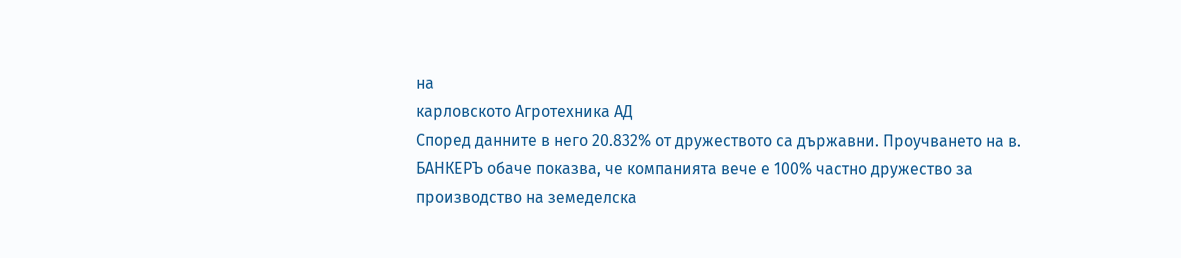на
карловското Агротехника АД
Според данните в него 20.832% от дружеството са държавни. Проучването на в. БАНКЕРЪ обаче показва, че компанията вече е 100% частно дружество за производство на земеделска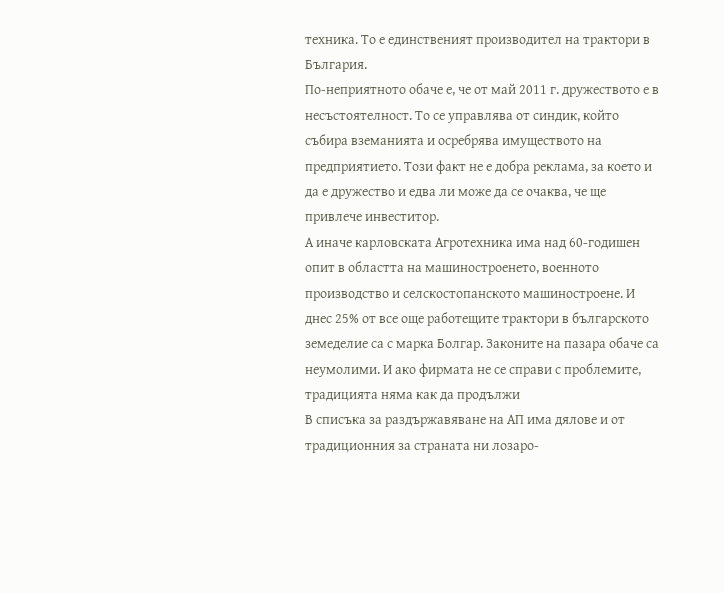техника. То е единственият производител на трактори в България.
По-неприятното обаче е, че от май 2011 г. дружеството е в несъстоятелност. То се управлява от синдик, който събира вземанията и осребрява имуществото на предприятието. Този факт не е добра реклама, за което и да е дружество и едва ли може да се очаква, че ще привлече инвеститор.
А иначе карловската Агротехника има над 60-годишен опит в областта на машиностроенето, военното производство и селскостопанското машиностроене. И днес 25% от все още работещите трактори в българското земеделие са с марка Болгар. Законите на пазара обаче са неумолими. И ако фирмата не се справи с проблемите, традицията няма как да продължи
В списъка за раздържавяване на АП има дялове и от традиционния за страната ни лозаро-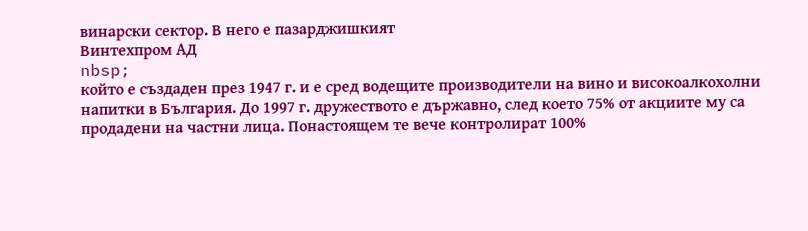винарски сектор. В него е пазарджишкият
Винтехпром АД
nbsp;
който е създаден през 1947 г. и е сред водещите производители на вино и високоалкохолни напитки в България. До 1997 г. дружеството е държавно, след което 75% от акциите му са продадени на частни лица. Понастоящем те вече контролират 100%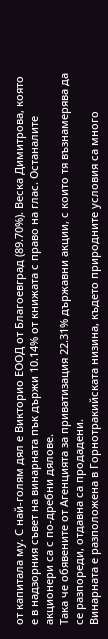от капитала му. С най-голям дял е Викторио ЕООД от Благоевград (89.70%). Веска Димитрова, която е в надзорния съвет на винарната пък държи 10.14% от книжата с право на глас. Останалите акционери са с по-дребни дялове.
Така че обявените от Агенцията за приватизация 22.31% държавни акции, с които тя възнамерява да се разпореди, отдавна са продадени.
Винарната е разположена в Горнотракийската низина, където природните условия са много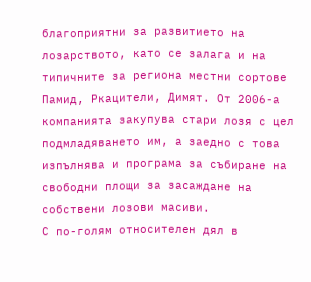благоприятни за развитието на лозарството, като се залага и на типичните за региона местни сортове Памид, Ркацители, Димят. От 2006-а компанията закупува стари лозя с цел подмладяването им, а заедно с това изпълнява и програма за събиране на свободни площи за засаждане на собствени лозови масиви.
С по-голям относителен дял в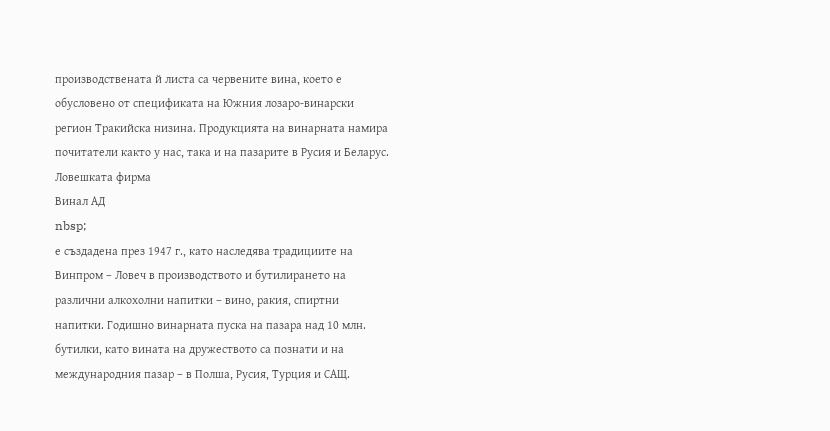производствената й листа са червените вина, което е обусловено от спецификата на Южния лозаро-винарски регион Тракийска низина. Продукцията на винарната намира почитатели както у нас, така и на пазарите в Русия и Беларус.
Ловешката фирма
Винал АД
nbsp;
е създадена през 1947 г., като наследява традициите на Винпром – Ловеч в производството и бутилирането на различни алкохолни напитки – вино, ракия, спиртни напитки. Годишно винарната пуска на пазара над 10 млн. бутилки, като вината на дружеството са познати и на международния пазар – в Полша, Русия, Турция и САЩ.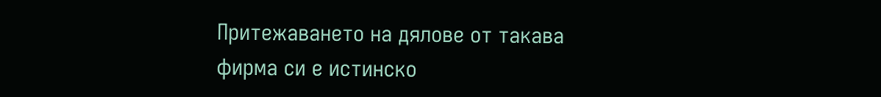Притежаването на дялове от такава фирма си е истинско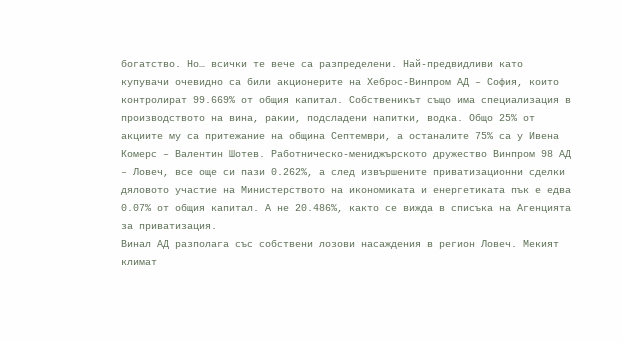богатство. Но… всички те вече са разпределени. Най-предвидливи като купувачи очевидно са били акционерите на Хеброс-Винпром АД – София, които контролират 99.669% от общия капитал. Собственикът също има специализация в производството на вина, ракии, подсладени напитки, водка. Общо 25% от акциите му са притежание на община Септември, а останалите 75% са у Ивена Комерс – Валентин Шотев. Работническо-мениджърското дружество Винпром 98 АД – Ловеч, все още си пази 0.262%, а след извършените приватизационни сделки дяловото участие на Министерството на икономиката и енергетиката пък е едва 0.07% от общия капитал. А не 20.486%, както се вижда в списъка на Агенцията за приватизация.
Винал АД разполага със собствени лозови насаждения в регион Ловеч. Мекият климат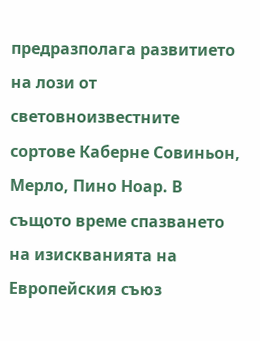предразполага развитието на лози от световноизвестните сортове Каберне Совиньон, Мерло, Пино Ноар. В същото време спазването на изискванията на Европейския съюз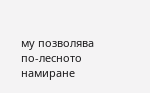му позволява по-лесното намиране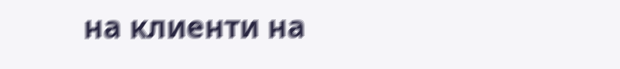на клиенти на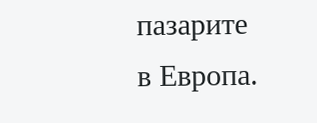пазарите в Европа.